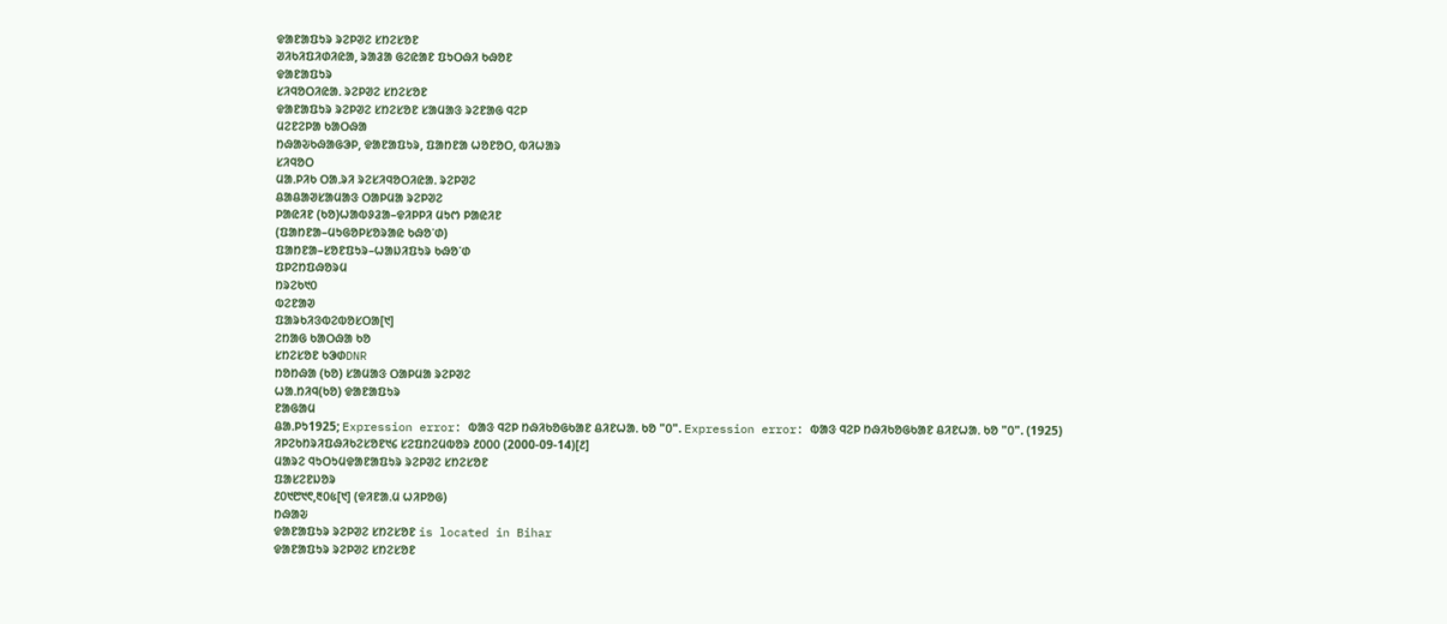ᱫᱟᱱᱟᱯᱩᱨ ᱨᱮᱞᱣᱮ ᱥᱴᱮᱥᱚᱱ
ᱣᱤᱠᱤᱯᱤᱰᱤᱭᱟ, ᱨᱟᱲᱟ ᱜᱮᱭᱟᱱ ᱯᱩᱛᱷᱤ ᱠᱷᱚᱱ
ᱫᱟᱱᱟᱯᱩᱨ
ᱥᱤᱧᱚᱛᱤᱭᱟᱹ ᱨᱮᱞᱣᱮ ᱥᱴᱮᱥᱚᱱ
ᱫᱟᱱᱟᱯᱩᱨ ᱨᱮᱞᱣᱮ ᱥᱴᱮᱥᱚᱱ ᱥᱟᱢᱟᱝ ᱨᱮᱱᱟᱜ ᱧᱮᱞ
ᱢᱮᱱᱮᱞᱟ ᱠᱟᱛᱷᱟ
ᱴᱷᱟᱶᱠᱷᱟᱜᱳᱞ, ᱫᱟᱱᱟᱯᱩᱨ, ᱯᱟᱴᱱᱟ ᱦᱚᱱᱚᱛ, ᱵᱤᱦᱟᱨ
ᱥᱤᱧᱚᱛ
ᱢᱟᱹᱞᱤᱠ ᱛᱟᱹᱨᱤ ᱨᱮᱥᱤᱧᱚᱛᱤᱭᱟᱹ ᱨᱮᱞᱣᱮ
ᱪᱟᱪᱟᱣᱥᱟᱢᱟᱝ ᱛᱟᱞᱢᱟ ᱨᱮᱞᱣᱮ
ᱞᱟᱭᱤᱱ (ᱠᱚ)ᱦᱟᱵᱽᱲᱟ–ᱫᱤᱞᱞᱤ ᱢᱩᱬ ᱞᱟᱭᱤᱱ
(ᱯᱟᱴᱱᱟ–ᱢᱩᱜᱚᱞᱥᱚᱨᱟᱭ ᱠᱷᱚᱸᱰ)
ᱯᱟᱴᱱᱟ–ᱥᱚᱱᱯᱩᱨ–ᱦᱟᱡᱤᱯᱩᱨ ᱠᱷᱚᱸᱰ
ᱯᱞᱮᱴᱯᱷᱚᱨᱢ
ᱴᱨᱮᱠ᱑᱐
ᱵᱮᱱᱟᱣ
ᱯᱟᱨᱠᱤᱝᱵᱮᱵᱚᱥᱛᱟ[᱑]
ᱮᱴᱟᱜ ᱠᱟᱛᱷᱟ ᱠᱚ
ᱥᱴᱮᱥᱚᱱ ᱠᱳᱰDNR
ᱴᱚᱴᱷᱟ (ᱠᱚ) ᱥᱟᱢᱟᱝ ᱛᱟᱞᱢᱟ ᱨᱮᱞᱣᱮ
ᱦᱟᱹᱴᱤᱧ(ᱠᱚ) ᱫᱟᱱᱟᱯᱩᱨ
ᱱᱟᱜᱟᱢ
ᱪᱟᱹᱞᱩ1925; Expression error: ᱵᱟᱝ ᱧᱮᱞ ᱴᱷᱤᱠᱚᱜᱠᱟᱱ ᱪᱤᱱᱦᱟᱹ ᱠᱚ "᱐". Expression error: ᱵᱟᱝ ᱧᱮᱞ ᱴᱷᱤᱠᱚᱜᱠᱟᱱ ᱪᱤᱱᱦᱟᱹ ᱠᱚ "᱐". (1925)
ᱤᱞᱮᱠᱴᱨᱤᱯᱷᱤᱠᱮᱥᱚᱱ᱑᱔ ᱥᱮᱯᱴᱮᱢᱵᱚᱨ ᱒᱐᱐᱐ (2000-09-14)[᱒]
ᱢᱟᱨᱮ ᱧᱩᱛᱩᱢᱫᱟᱱᱟᱯᱩᱨ ᱨᱮᱞᱣᱮ ᱥᱴᱮᱥᱚᱱ
ᱯᱟᱥᱮᱱᱡᱚᱨ
᱒᱐᱑᱘᱑᱖,᱓᱐᱕[᱑] (ᱫᱤᱱᱟᱹᱢ ᱦᱤᱞᱚᱜ)
ᱴᱷᱟᱶ
ᱫᱟᱱᱟᱯᱩᱨ ᱨᱮᱞᱣᱮ ᱥᱴᱮᱥᱚᱱ is located in Bihar
ᱫᱟᱱᱟᱯᱩᱨ ᱨᱮᱞᱣᱮ ᱥᱴᱮᱥᱚᱱ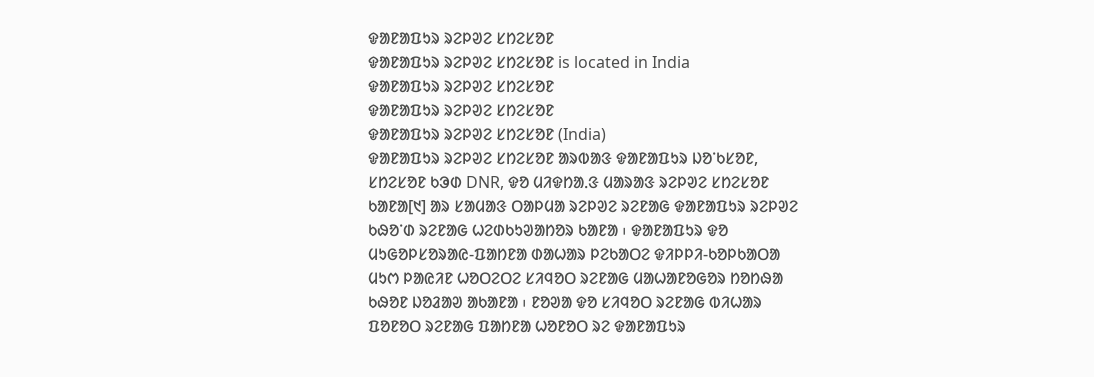ᱫᱟᱱᱟᱯᱩᱨ ᱨᱮᱞᱣᱮ ᱥᱴᱮᱥᱚᱱ
ᱫᱟᱱᱟᱯᱩᱨ ᱨᱮᱞᱣᱮ ᱥᱴᱮᱥᱚᱱ is located in India
ᱫᱟᱱᱟᱯᱩᱨ ᱨᱮᱞᱣᱮ ᱥᱴᱮᱥᱚᱱ
ᱫᱟᱱᱟᱯᱩᱨ ᱨᱮᱞᱣᱮ ᱥᱴᱮᱥᱚᱱ
ᱫᱟᱱᱟᱯᱩᱨ ᱨᱮᱞᱣᱮ ᱥᱴᱮᱥᱚᱱ (India)
ᱫᱟᱱᱟᱯᱩᱨ ᱨᱮᱞᱣᱮ ᱥᱴᱮᱥᱚᱱ ᱟᱨᱵᱟᱝ ᱫᱟᱱᱟᱯᱩᱨ ᱡᱚᱸᱠᱥᱚᱱ, ᱥᱴᱮᱥᱚᱱ ᱠᱳᱰ DNR, ᱫᱚ ᱢᱤᱫᱴᱟᱹᱝ ᱢᱟᱨᱟᱝ ᱨᱮᱞᱣᱮ ᱥᱴᱮᱥᱚᱱ ᱠᱟᱱᱟ[᱑] ᱟᱨ ᱥᱟᱢᱟᱝ ᱛᱟᱞᱢᱟ ᱨᱮᱞᱣᱮ ᱨᱮᱱᱟᱜ ᱫᱟᱱᱟᱯᱩᱨ ᱨᱮᱞᱣᱮ ᱠᱷᱚᱸᱰ ᱨᱮᱱᱟᱜ ᱦᱮᱰᱠᱩᱣᱟᱴᱚᱨ ᱠᱟᱱᱟ ᱾ ᱫᱟᱱᱟᱯᱩᱨ ᱫᱚ ᱢᱩᱜᱚᱞᱥᱚᱨᱟᱭ-ᱯᱟᱴᱱᱟ ᱰᱟᱦᱟᱨ ᱞᱮᱠᱟᱛᱮ ᱫᱤᱞᱞᱤ-ᱠᱚᱞᱠᱟᱛᱟ ᱢᱩᱬ ᱞᱟᱭᱤᱱ ᱦᱚᱛᱮᱛᱮ ᱥᱤᱧᱚᱛ ᱨᱮᱱᱟᱜ ᱢᱟᱦᱟᱱᱚᱜᱚᱨ ᱴᱚᱴᱷᱟ ᱠᱷᱚᱱ ᱡᱚᱲᱟᱣ ᱟᱠᱟᱱᱟ ᱾ ᱱᱚᱣᱟ ᱫᱚ ᱥᱤᱧᱚᱛ ᱨᱮᱱᱟᱜ ᱵᱤᱦᱟᱨ ᱯᱚᱱᱚᱛ ᱨᱮᱱᱟᱜ ᱯᱟᱴᱱᱟ ᱦᱚᱱᱚᱛ ᱨᱮ ᱫᱟᱱᱟᱯᱩᱨ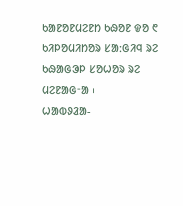ᱠᱟᱱᱚᱱᱢᱮᱱᱴ ᱠᱷᱚᱱ ᱫᱚ ᱖ ᱠᱤᱞᱚᱢᱤᱴᱚᱨ ᱥᱟᱺᱜᱤᱧ ᱨᱮ ᱠᱷᱟᱜᱳᱞ ᱥᱚᱦᱚᱨ ᱨᱮ ᱢᱮᱱᱟᱜᱼᱟ ᱾
ᱦᱟᱵᱽᱲᱟ-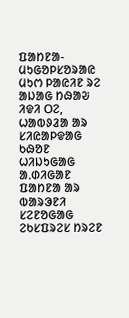ᱯᱟᱴᱱᱟ-ᱢᱩᱜᱚᱞᱥᱚᱨᱟᱭ ᱢᱩᱬ ᱞᱟᱭᱤᱱ ᱨᱮ ᱟᱡᱟᱜ ᱴᱷᱟᱶ ᱤᱫᱤ ᱛᱮ, ᱦᱟᱵᱽᱲᱟ ᱟᱨ ᱥᱤᱭᱟᱞᱫᱟᱜ ᱠᱷᱚᱱ ᱦᱤᱡᱩᱜᱟᱜ ᱟᱹᱰᱤᱜᱟᱱ ᱯᱟᱴᱱᱟ ᱟᱨ ᱵᱟᱨᱳᱱᱤ ᱥᱮᱱᱚᱜᱟᱜ ᱮᱠᱥᱯᱨᱮᱥ ᱴᱨᱮᱱ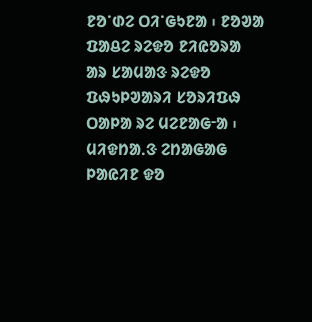ᱱᱚᱸᱰᱮ ᱛᱤᱸᱜᱩᱱᱟ ᱾ ᱱᱚᱣᱟ ᱯᱟᱪᱮ ᱨᱮᱫᱚ ᱱᱤᱭᱚᱨᱟ ᱟᱨ ᱥᱟᱢᱟᱝ ᱨᱮᱫᱚ ᱯᱷᱩᱞᱣᱟᱨᱤ ᱥᱚᱨᱤᱯᱷ ᱛᱟᱞᱟ ᱨᱮ ᱢᱮᱱᱟᱜᱼᱟ ᱾ ᱢᱤᱫᱴᱟᱹᱝ ᱮᱴᱟᱜᱟᱜ ᱞᱟᱭᱤᱱ ᱫᱚ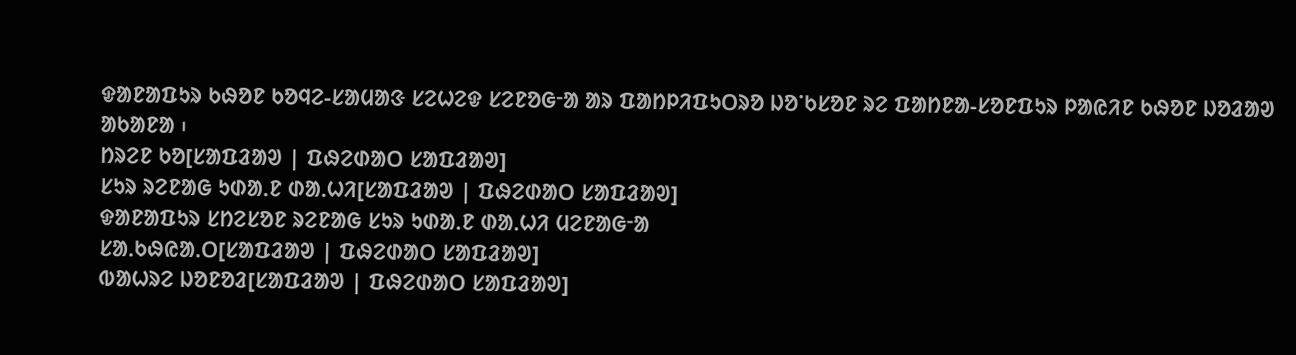ᱫᱟᱱᱟᱯᱩᱨ ᱠᱷᱚᱱ ᱠᱚᱧᱮ-ᱥᱟᱢᱟᱝ ᱥᱮᱦᱮᱫ ᱥᱮᱱᱚᱜᱼᱟ ᱟᱨ ᱯᱟᱴᱞᱤᱯᱩᱛᱨᱚ ᱡᱚᱸᱠᱥᱚᱱ ᱨᱮ ᱯᱟᱴᱱᱟ-ᱥᱚᱱᱯᱩᱨ ᱞᱟᱭᱤᱱ ᱠᱷᱚᱱ ᱡᱚᱲᱟᱣ ᱟᱠᱟᱱᱟ ᱾
ᱴᱨᱮᱱ ᱠᱚ[ᱥᱟᱯᱲᱟᱣ | ᱯᱷᱮᱰᱟᱛ ᱥᱟᱯᱲᱟᱣ]
ᱥᱩᱨ ᱨᱮᱱᱟᱜ ᱩᱰᱟᱹᱱ ᱰᱟᱹᱦᱤ[ᱥᱟᱯᱲᱟᱣ | ᱯᱷᱮᱰᱟᱛ ᱥᱟᱯᱲᱟᱣ]
ᱫᱟᱱᱟᱯᱩᱨ ᱥᱴᱮᱥᱚᱱ ᱨᱮᱱᱟᱜ ᱥᱩᱨ ᱩᱰᱟᱹᱱ ᱰᱟᱹᱦᱤ ᱢᱮᱱᱟᱜᱼᱟ
ᱥᱟᱹᱠᱷᱭᱟᱹᱛ[ᱥᱟᱯᱲᱟᱣ | ᱯᱷᱮᱰᱟᱛ ᱥᱟᱯᱲᱟᱣ]
ᱵᱟᱦᱨᱮ ᱡᱚᱱᱚᱲ[ᱥᱟᱯᱲᱟᱣ | ᱯᱷᱮᱰᱟᱛ ᱥᱟᱯᱲᱟᱣ]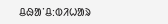ᱪᱷᱟᱸᱪ:ᱵᱤᱦᱟᱨ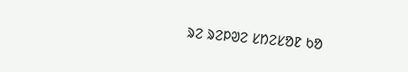ᱨᱮ ᱨᱮᱞᱣᱮ ᱥᱴᱮᱥᱚᱱ ᱠᱚ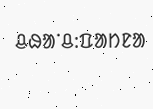ᱪᱷᱟᱸᱪ:ᱯᱟᱴᱱᱟ